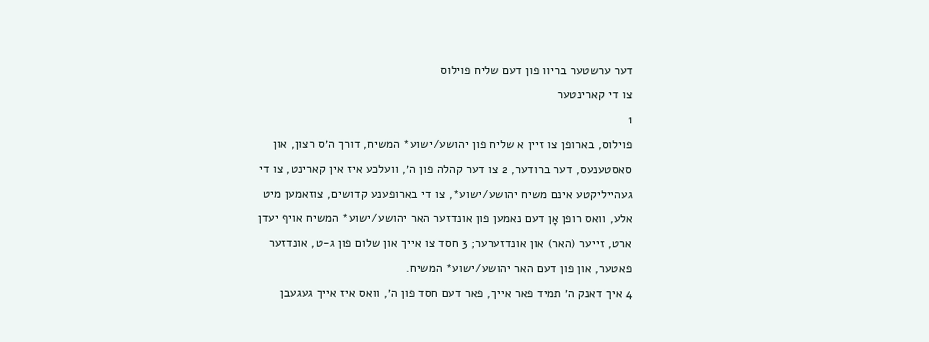דער ערשטער בריוו פון דעם שליח פוילוס
צו די קארינטער
1
פוילוס, בארופן צו זיין א שליח פון יהושע/ישוע* המשיח, דורך ה׳ס רצון, און סאסטענעס, דער ברודער, 2 צו דער קהלה פון ה׳, וועלכע איז אין קארינט, צו די געהייליקטע אינם משיח יהושע/ישוע*, צו די בארופענע קדושים, צוזאמען מיט אלע, וואס רופן אָן דעם נאמען פון אונדזער האר יהושע/ישוע* המשיח אויף יעדן ארט, זייער (האר) און אונדזערער; 3 חסד צו אייך און שלום פון ג‑ט, אונדזער פאטער, און פון דעם האר יהושע/ישוע* המשיח.
4 איך דאנק ה׳ תמיד פאר אייך, פאר דעם חסד פון ה׳, וואס איז אייך געגעבן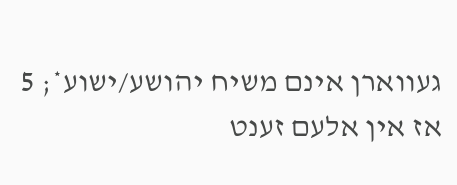געווארן אינם משיח יהושע/ישוע*; 5 אז אין אלעם זענט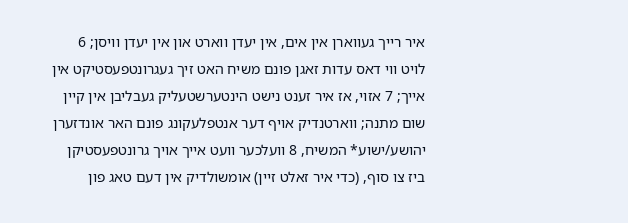איר רייך געווארן אין אים, אין יעדן ווארט און אין יעדן וויסן; 6 לויט ווי דאס עדות זאגן פונם משיח האט זיך געגרונטפעסטיקט אין אייך; 7 אזוי, אז איר זענט נישט הינטערשטעליק געבליבן אין קיין שום מתנה; ווארטנדיק אויף דער אנטפלעקונג פונם האר אונדזערן יהושע/ישוע* המשיח, 8 וועלכער וועט אייך אויך גרונטפעסטיקן ביז צו סוף, (כדי איר זאלט זיין) אומשולדיק אין דעם טאג פון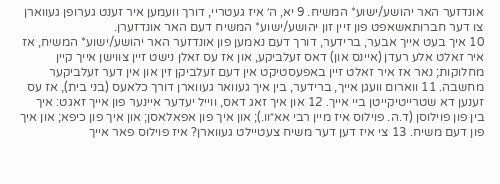אונדזער האר יהושע/ישוע* המשיח. 9 יא, ה׳ איז געטריי, דורך וועמען איר זענט גערופן געווארן צו דער חברותאשאפט פון זיין זון יהושע/ישוע* המשיח דעם האר אונדזערן.
10 איך בעט אייך אבער, ברידער, דורך דעם נאמען פון אונדזער האר יהושע/ישוע* המשיח, אז איר זאלט אלע רעדן (איינס און) דאס זעלביקע, און אז עס זאלן נישט זיין צווישן אייך קיין מחלוקות; נאר אז איר זאלט זיין באפעסטיקט אין דעם זעלביקן זין און אין דער זעלביקער מחשבה. 11 ווארום וועגן אייך, ברידער, בין איך געוואר געווארן דורך כלאעס (בני בית), אז עס זענען דא שטרייטיקייטן ביי אייך. 12 און איך זאג דאס, ווייל יעדער איינער פון אייך זאגט: איך בין פון פוילוסן (ד.ה. פוילוס איז מיין רבי אא״וו.); און איך פון אפאלאסן; און איך פון כיפא; און איך פון דעם משיח. 13 צי איז דען דער משיח צעטיילט געווארן? איז פוילוס פאר אייך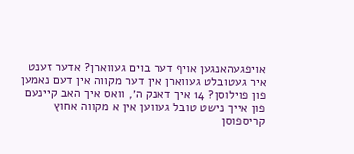אויפגעהאנגען אויף דער בוים געווארן? אדער זענט איר געטובלט געווארן אין דער מקווה אין דעם נאמען פון פוילוסן? 14 איך דאנק ה׳, וואס איך האב קיינעם פון אייך נישט טובל געווען אין א מקווה אחוץ קריספוסן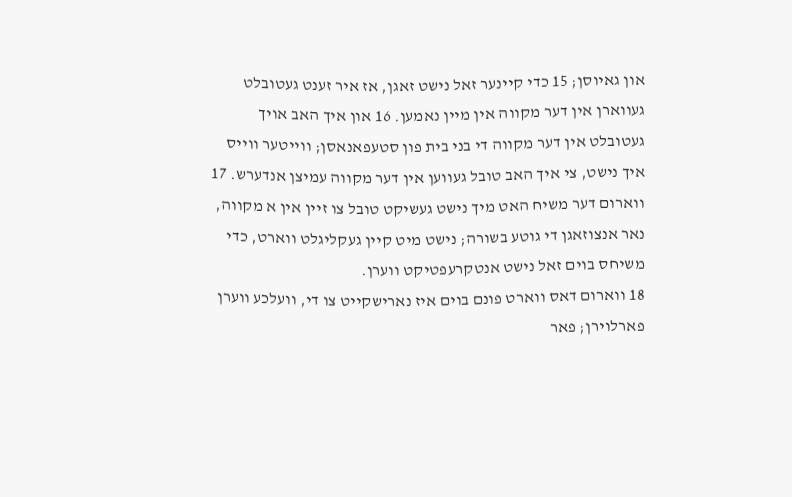און גאיוסן; 15 כדי קיינער זאל נישט זאגן, אז איר זענט געטובלט געווארן אין דער מקווה אין מיין נאמען. 16 און איך האב אויך געטובלט אין דער מקווה די בני בית פון סטעפאנאסן; ווייטער ווייס איך נישט, צי איך האב טובל געווען אין דער מקווה עמיצן אנדערש. 17 ווארום דער משיח האט מיך נישט געשיקט טובל צו זיין אין א מקווה, נאר אנצוזאגן די גוטע בשורה; נישט מיט קיין געקליגלט ווארט, כדי משיחס בוים זאל נישט אנטקרעפטיקט ווערן.
18 ווארום דאס ווארט פונם בוים איז נארישקייט צו די, וועלכע ווערן פארלוירן; פאר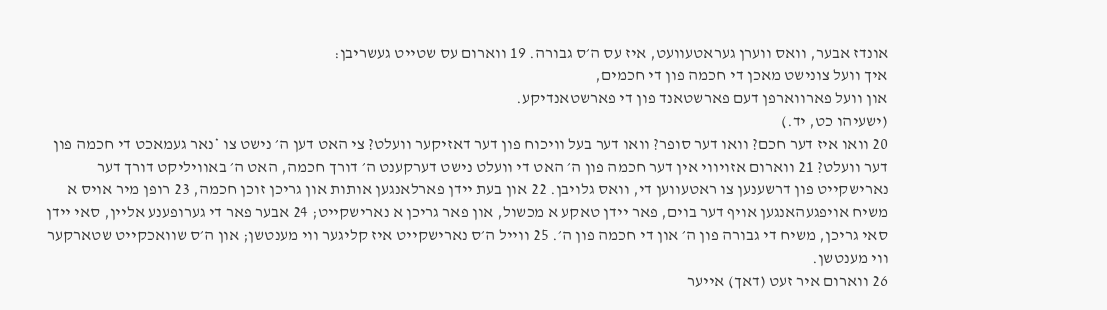אונדז אבער, וואס ווערן געראטעוועט, איז עס ה׳ס גבורה. 19 ווארום עס שטייט געשריבן:
איך וועל צונישט מאכן די חכמה פון די חכמים,
און וועל פארווארפן דעם פארשטאנד פון די פארשטאנדיקע.
(ישעיהו כט, יד.)
20 וואו איז דער חכם? וואו דער סופר? וואו דער בעל וויכוח פון דער דאזיקער וועלט? צי האט דען ה׳ נישט צו *נאר געמאכט די חכמה פון דער וועלט? 21 ווארום אזויווי אין דער חכמה פון ה׳ האט די וועלט נישט דערקענט ה׳ דורך חכמה, האט ה׳ באוויליקט דורך דער נארישקייט פון דרשענען צו ראטעווען די, וואס גלויבן. 22 און בעת יידן פארלאנגען אותות און גריכן זוכן חכמה, 23 רופן מיר אויס א משיח אויפגעהאנגען אויף דער בוים, פאר יידן טאקע א מכשול, און פאר גריכן א נארישקייט; 24 אבער פאר די גערופענע אליין, סאי יידן סאי גריכן, משיח די גבורה פון ה׳ און די חכמה פון ה׳. 25 ווייל ה׳ס נארישקייט איז קליגער ווי מענטשן; און ה׳ס שוואכקייט שטארקער ווי מענטשן.
26 ווארום איר זעט (דאך) אייער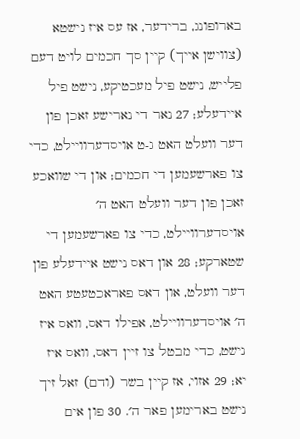בארופונג, ברידער, אז עס איז נישטא (צווישן אייך) קיין סך חכמים לויט דעם פלייש, נישט פיל מעכטיקע, נישט פיל איידעלע; 27 נאר די נארישע זאכן פון דער וועלט האט ג‑ט אויסדערוויילט, כדי צו פארשעמען די חכמים; און די שוואכע זאכן פון דער וועלט האט ה׳ אויסדערוויילט, כדי צו פארשעמען די שטארקע; 28 און דאס נישט איידעלע פון דער וועלט, און דאס פאראכטעטע האט ה׳ אויסדערוויילט, אפילו דאס, וואס איז נישט, כדי מבטל צו זיין דאס, וואס איז יא; 29 אזוי, אז קיין בשר (ודם) זאל זיך נישט בארימען פאר ה׳. 30 פון אים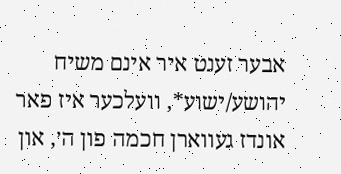אבער זענט איר אינם משיח יהושע/ישוע*, וועלכער איז פאר אונדז געווארן חכמה פון ה׳, און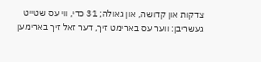צדקות און קדושה, און גאולה; 31 כדי, ווי עס שטייט געשריבן: ווער עס בארימט זיך, דער זאל זיך בארימען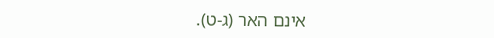אינם האר (ג‑ט).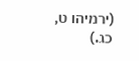(ירמיהו ט, כג.)